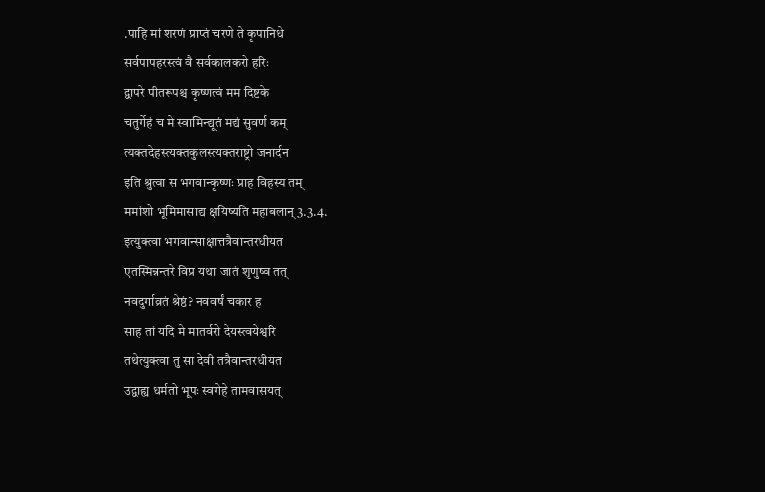.पाहि मां शरणं प्राप्तं चरणे ते कृपानिधे
सर्वपापहरस्त्वं वै सर्वकालकरो हरिः
द्वापरे पीतरूपश्च कृष्णत्वं मम दिष्टके
चतुर्गेहं च मे स्वामिन्द्यूतं मद्यं सुवर्ण कम्
त्यक्तदेहस्त्यक्तकुलस्त्यक्तराष्ट्रो जनार्दन
इति श्रुत्वा स भगवान्कृष्णः प्राह विहस्य तम्
ममांशो भूमिमासाद्य क्षयिष्यति महाबलान् 3.3.4.
इत्युक्त्वा भगवान्साक्षात्तत्रैवान्तरधीयत
एतस्मिन्नन्तरे विप्र यथा जातं शृणुष्व तत्
नवदुर्गाव्रतं श्रेष्ठं? नववर्षं चकार ह
साह तां यदि मे मातर्वरो देयस्त्वयेश्वरि
तथेत्युक्त्वा तु सा देवी तत्रैवान्तरधीयत
उद्वाह्य धर्मतो भूपः स्वगेहे तामवासयत्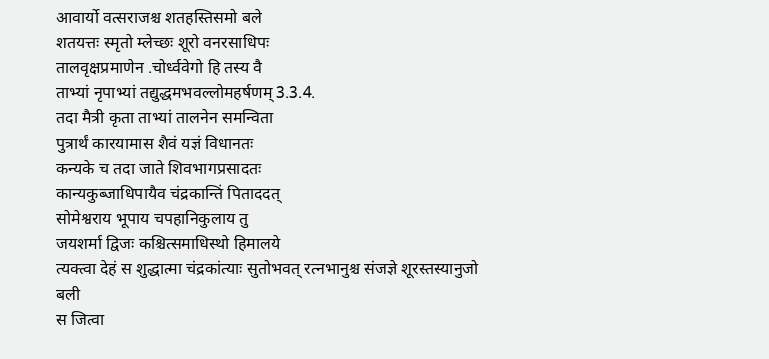आवार्यो वत्सराजश्च शतहस्तिसमो बले
शतयत्तः स्मृतो म्लेच्छः शूरो वनरसाधिपः
तालवृक्षप्रमाणेन .चोर्ध्ववेगो हि तस्य वै
ताभ्यां नृपाभ्यां तद्युद्धमभवल्लोमहर्षणम् 3.3.4.
तदा मैत्री कृता ताभ्यां तालनेन समन्विता
पुत्रार्थं कारयामास शैवं यज्ञं विधानतः
कन्यके च तदा जाते शिवभागप्रसादतः
कान्यकुब्जाधिपायैव चंद्रकान्तिं पिताददत्
सोमेश्वराय भूपाय चपहानिकुलाय तु
जयशर्मा द्विजः कश्चित्समाधिस्थो हिमालये
त्यक्त्वा देहं स शुद्धात्मा चंद्रकांत्याः सुतोभवत् रत्नभानुश्च संजज्ञे शूरस्तस्यानुजो बली
स जित्वा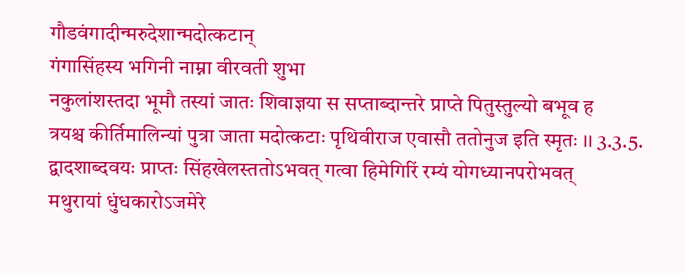गौडवंगादीन्मरुदेशान्मदोत्कटान्
गंगासिंहस्य भगिनी नाम्ना वीरवती शुभा
नकुलांशस्तदा भूमौ तस्यां जातः शिवाज्ञया स सप्ताब्दान्तरे प्राप्ते पितुस्तुल्यो बभूव ह
त्रयश्च कीर्तिमालिन्यां पुत्रा जाता मदोत्कटाः पृथिवीराज एवासौ ततोनुज इति स्मृतः ।। 3.3.5.
द्वादशाब्दवयः प्राप्तः सिंहखेलस्ततोऽभवत् गत्वा हिमेगिरिं रम्यं योगध्यानपरोभवत्
मथुरायां धुंधकारोऽजमेरे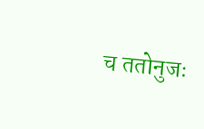च ततोनुजः